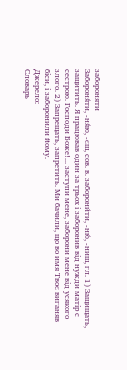забороняти
Забороня́ти, -ня́ю, -єш, сов. в. заборони́ти, -ню́, -ниш, гл. 1) Защищать, защитить. Я працював один за трьох і заборонив від нужди матір с сестрою. Господи Боже!... заступи мене, заборони мене від усякого злого. 2) Запрещать, запретить. Ми бачили, що во имя Твоє виганяв біси, і заборонили йому.
Джерело:
Словарь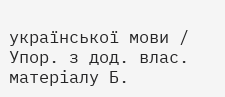української мови / Упор. з дод. влас. матеріалу Б.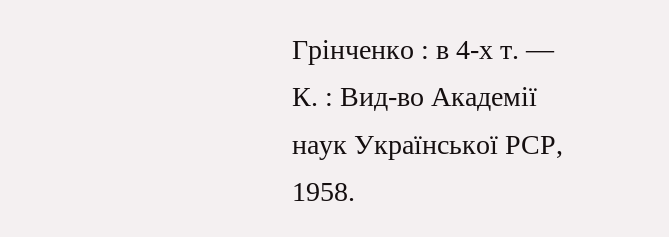Грінченко : в 4-х т. — К. : Вид-во Академії наук Української РСР, 1958.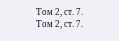Том 2, ст. 7.
Том 2, ст. 7.